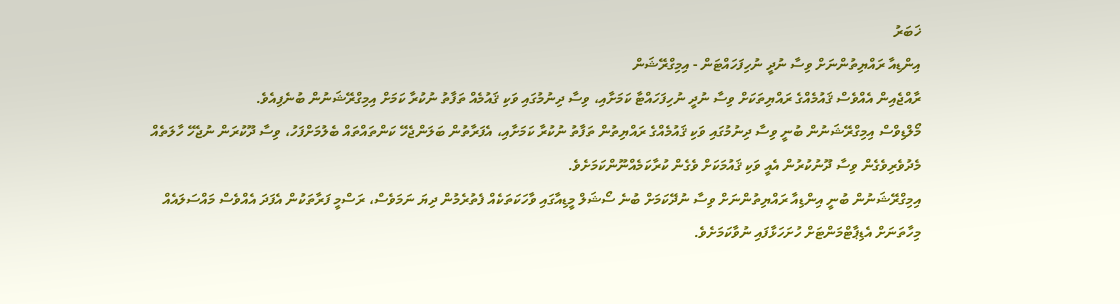ޚަބަރު
އިންޑިއާ ރައްޔިތުންނަށް ވިސާ ނުދީ ނުހިފަހައްޓަން - އިމިގްރޭޝަން
ރާއްޖެއިން އެއްވެސް ޤައުމެއްގެ ރައްޔިތަކަށް ވިސާ ނުދީ ނުހިފަހައްޓާ ކަމަށާއި، ވިސާ ދިނުމުގައި ވަކި ޤައުމެއް ތަފާތު ނުކުރާ ކަމަށް އިމިގްރޭޝަނުން ބުނެފިއެވެ.
މޯލްޑިވްސް އިމިގްރޭޝަނުން ބުނީ ވިސާ ދިނުމުގައި ވަކި ޤައުމެއްގެ ރައްޔިތުން ތަފާތު ނުކުރާ ކަމަށާއި، އެފަރާތުން ބަލަންޖެހޭ ކަންތައްތައް ބެލުމަށްފަހު، ވިސާ ދޫކުރަން ނުޖެހޭ ހާލަތެއް މެދުވެރިވެގެން ވިސާ ދޫނުކުރުން އެއީ ވަކި ޤައުމަކަށް ވެގެން ކުރާކަމެއްނޫންކަމަށެވެ.
އިމިގްރޭޝަނުން ބުނީ އިންޑިއާ ރައްޔިތުންނަށް ވިސާ ނުދޭކަމަށް ބުނެ ސޯޝަލް މީޑިއާގައި ވާހަކަތަކެއް ފެތުރެމުން ދިޔަ ނަމަވެސް، ރަސްމީ ފަރާތަކުން އެފަދަ އެއްވެސް މައްސަލައެއް މިހާތަނަށް އެޑިޕާޓްމަންޓަށް ހުށަހަޅާފައި ނުވާކަމަށެވެ.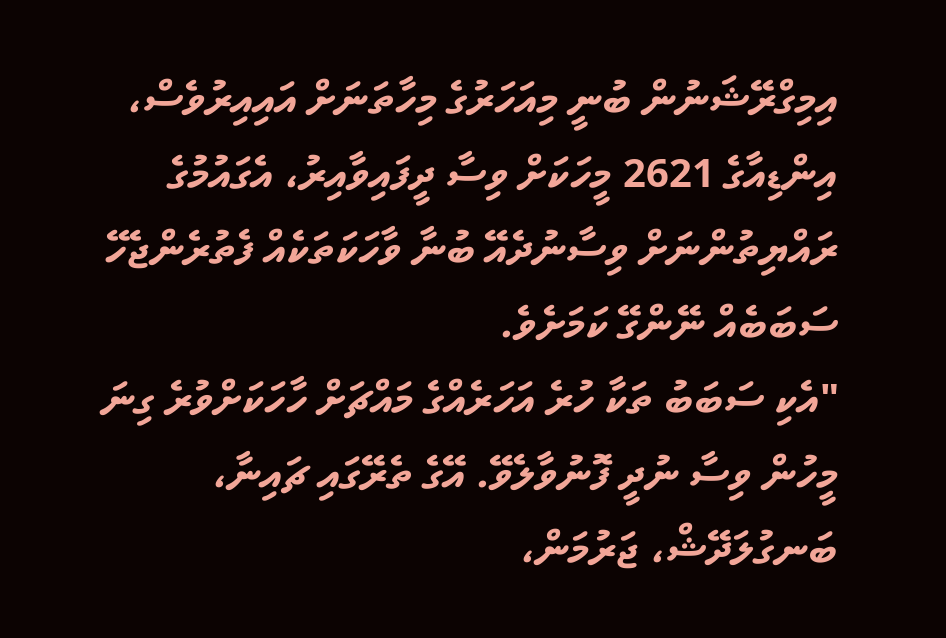އިމިގްރޭޝަނުން ބުނީ މިއަހަރުގެ މިހާތަނަށް އައިއިރުވެސް، އިންޑިއާގެ 2621 މީހަކަށް ވިސާ ދީފައިވާއިރު، އެގައުމުގެ ރައްޔިތުންނަށް ވިސާނުދެއޭ ބުނާ ވާހަކަތަކެއް ފެތުރެންޖެހޭ ސަބަބެއް ނޭންގޭ ކަމަށެވެ.
"އެކި ސަބަބު ތަކާ ހުރެ އަހަރެއްގެ މައްޗަށް ހާހަކަށްވުރެ ގިނަ މީހުން ވިސާ ނުދީ ފޮނުވާލެވޭ. އޭގެ ތެރޭގައި ޗައިނާ، ބަނގުލަދޭޝް، ޖަރުމަން،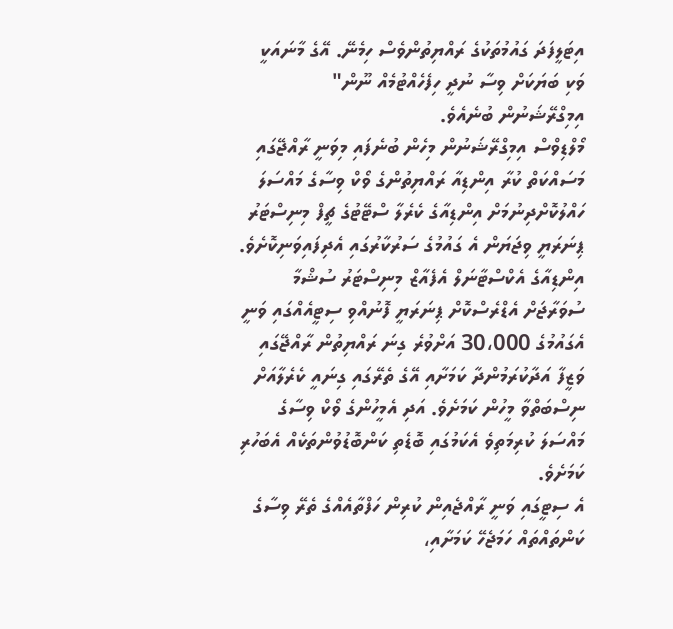އިޓަލީފަދަ ގައުމުތަކުގެ ރައްޔިތުންވެސް ހިމެނޭ. އޭގެ މާނައަކީ ވަކި ބަޔަކަށް ވިސާ ނުދީ ހިފެހެއްޓުމެއް ނޫން"
އިމިގްރޭޝަނުން ބުނެއެވެ.
މޯލްޑިވްސް އިމިގްރޭޝަނުން މިހެން ބުނެފައި މިވަނީ ރާއްޖޭގައި މަސައްކަތް ކުރާ އިންޑިއާ ރައްޔިތުންގެ ވޯކް ވިސާގެ މައްސަލަ ހައްލުކޮށްދިނުމަށް އިންޑިއާގެ ކެރެލާ ސްޓޭޓުގެ ޗީފް މިނިސްޓަރު ޕިނަރަޔީ ވިޖަޔަން އެ ގައުމުގެ ސަރުކާރުގައި އެދިފައިވަނިކޮށެވެ.
އިންޑިއާގެ އެކްސްޓާނަލް އެފެއާޒް މިނިސްޓަރު ސުޝްމާ ސުވަރާޖަށް އެޑްރެސްކޮށް ޕިނަރަޔީ ފޮނުއްވި ސިޓީއެއްގައި ވަނީ އެގައުމުގެ 30،000 އަށްވުރެ ގިނަ ރައްޔިތުން ރާއްޖޭގައި ވަޒީފާ އަދާކުރަމުންދާ ކަމަށާއި އޭގެ ތެރޭގައި ގިނައީ ކެރެލާއަށް ނިސްބަތްވާ މީހުން ކަމަށެވެ. އަދި އެމީހުންގެ ވޯކް ވިސާގެ މައްސަލަ ކުރިމަތިވެ އެކަމުގައި ބޮޑެތި ކަންބޮޑުވުންތަކެއް އެބަހުރި ކަމަށެވެ.
އެ ސިޓީގައި ވަނީ ރާއްޖެއިން ކުރިން ހަފްތާއެއްގެ ތެރޭ ވިސާގެ ކަންތައްތައް ހަމަޖެހޭ ކަމަށާއި،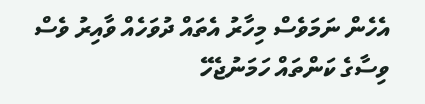އެހެން ނަމަވެސް މިހާރު އެތައް ދުވަހެއް ވާއިރު ވެސް ވިސާގެ ކަންތައް ހަމަނުޖެހޭ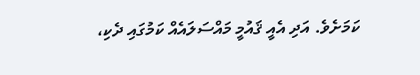ކަމަށެވެ. އަދި އެއީ ޤައުމީ މައްސަލައެއް ކަމުގައި ދެކި،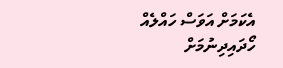އެކަމަށް އަވަސް ހައްލެއް ހޯދައިދިނުމަށް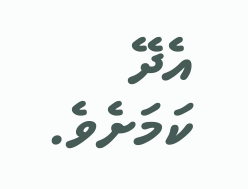އެދޭ ކަމަށެވެ.